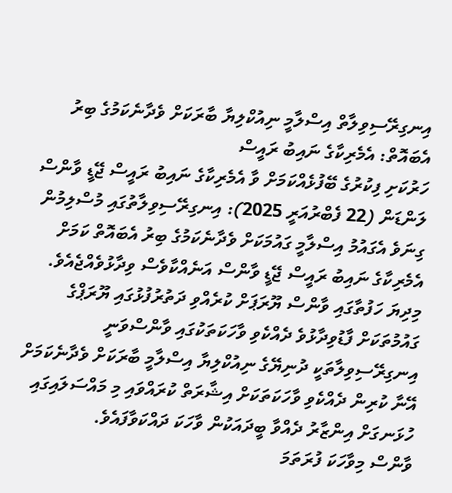އިނގިރޭސިވިލާތް އިސްލާމީ ނިއުކްލިޔާ ބާރަކަށް ވެދާނެކަމުގެ ބިރު އެބައޮތް: އެމެރިކާގެ ނައިބު ރައީސް
ހަރުކަށި ފިކުރުގެ ބޭފުޅެއްކަމަށް ވާ އެމެރިކާގެ ނައިބު ރައީސް ޖޭޑީ ވާންސް
ލަންޑަން (22 ފެބްރުއަރީ 2025): އިނގިރޭސިވިލާތުގައި މުސްލިމުން ގިނަވެ އެގައުމު އިސްލާމީ ގައުމަކަށް ވެދާނެކަމުގެ ބިރު އެބައޮތް ކަމަށް އެމެރިކާގެ ނައިބު ރައީސް ޖޭޑީ ވާންސް އަނެއްކާވެސް ވިދާޅުވެއްޖެއެވެ.
މިދިޔަ ހަފުތާގައި ވާންސް ޔޫރަޕަށް ކުރެއްވި ދަތުރުފުޅުގައި ޔޫރަޕްގެ ގައުމުތަކަށް ފާޑުވިދާޅުވެ ދެއްކެވި ވާހަކަތަކުގައި ވާންސްވަނީ އިނގިރޭސިވިލާތަކީ ދުނިޔޭގެ ނިއުކްލިޔާ އިސްލާމީ ބާރަކަށް ވެދާނެކަމަށް އޭނާ ކުރިން ދެއްކެވި ވާހަކަތަކަށް އިޝާރަތް ކުރައްވައި މި މައްސަލައިގައި ހުޅަނގަށް އިންޒާރު ދެއްވާ ބީދައަކުން ވާހަކަ ދައްކަވާފައެވެ.
ވާންސް މިވާހަކަ ފުރަތަމަ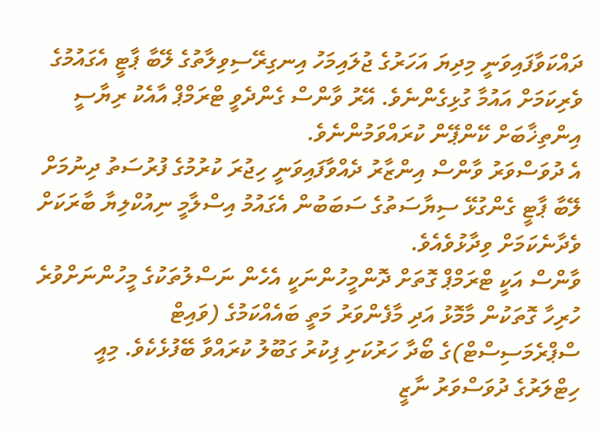ދައްކަވާފައިވަނީ މިދިޔަ އަހަރުގެ ޖުލައިމަހު އިނގިރޭސިވިލާތުގެ ލޭބާ ޕާޓީ އެގައުމުގެ ވެރިކަމަށް އައުމާ ގުޅިގެންނެވެ. އޭރު ވާންސް ގެންދެވީ ޓްރަމްޕް އާއެކު ރިޔާސީ އިންތިޚާބަށް ކޭންޕޭން ކުރައްވަމުންނެވެ.
އެ ދުވަސްވަރު ވާންސް އިންޒާރު ދެއްވާފައިވަނީ ހިޖުރަ ކުރުމުގެ ފުރުސަތު ދިނުމަށް ލޭބާ ޕާޓީ ގެންގުޅޭ ސިޔާސަތުގެ ސަބަބުން އެގައުމު އިސްލާމީ ނިއުކްލިޔާ ބާރަކަށް ވެދާނެކަމަށް ވިދާޅުވެއެވެ.
ވާންސް އަކީ ޓްރަމްޕް ގޮތަށް ދޮންމީހުންނަކީ އެހެން ނަސްލުތަކުގެ މީހުންނަށްވުރެ ހުރިހާ ގޮތަކުން މާމޮޅު އަދި މާފެންވަރު މަތީ ބައެއްކަމުގެ (ވައިޓް ސްޕްރެމަސިސްޓް)ގެ ބޯދާ ހަރުކަށި ފިކުރު ގަބޫލު ކުރައްވާ ބޭފުޅެކެވެ. މިއީ ހިޓްލަރުގެ ދުވަސްވަރު ނާޒީ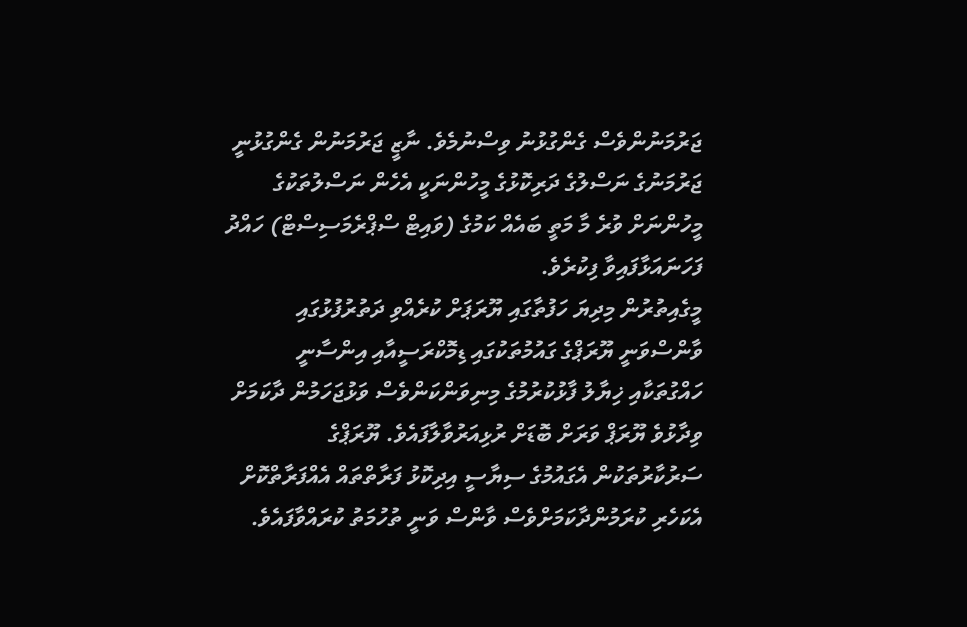ޖަރުމަނުންވެސް ގެންގުޅުނު ވިސްނުމެވެ. ނާޒީ ޖަރުމަނުން ގެންގުޅުނީ ޖަރުމަނުގެ ނަސްލުގެ ދަރިކޮޅުގެ މީހުންނަކީ އެހެން ނަސްލުތަކުގެ މީހުންނަށް ވުރެ މާ މަތީ ބައެއް ކަމުގެ (ވައިޓް ސްޕްރެމަސިސްޓް) ހައްދު ފަހަނައަޅާފައިވާ ފިކުރެވެ.
މީގެއިތުރުން މިދިޔަ ހަފުތާގައި ޔޫރަޕަށް ކުރެއްވި ދަތުރުފުޅުގައި ވާންސްވަނީ ޔޫރަޕްގެ ގައުމުތަކުގައި ޑިމޮކްރަސީއާއި އިންސާނީ ހައްގުތަކާއި ޚިޔާލު ފާޅުކުރުމުގެ މިނިވަންކަންވެސް ވަޅުޖަހަމުން ދާކަމަށް ވިދާޅުވެ ޔޫރަޕް ވަރަށް ބޮޑަށް ރުޅިއަރުވާލާފައެވެ. ޔޫރަޕްގެ ސަރުކާރުތަކުން އެގައުމުގެ ސިޔާސީ އިދިކޮޅު ފަރާތްތައް އެއްފަރާތްކޮށް އެކަހެރި ކުރަމުންދާކަމަށްވެސް ވާންސް ވަނީ ތުހުމަތު ކުރައްވާފައެވެ.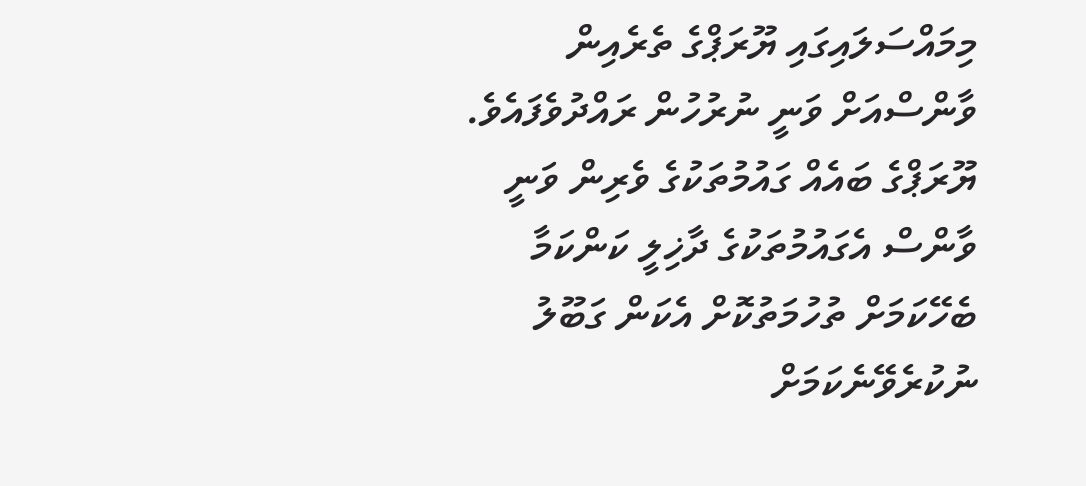މިމައްސަލައިގައި ޔޫރަޕްގެ ތެރެއިން ވާންސްއަށް ވަނީ ނުރުހުން ރައްދުވެފައެވެ. ޔޫރަޕްގެ ބައެއް ގައުމުތަކުގެ ވެރިން ވަނީ ވާންސް އެގައުމުތަކުގެ ދާޚިލީ ކަންކަމާ ބެހޭކަމަށް ތުހުމަތުކޮށް އެކަން ގަބޫލު ނުކުރެވޭނެކަމަށް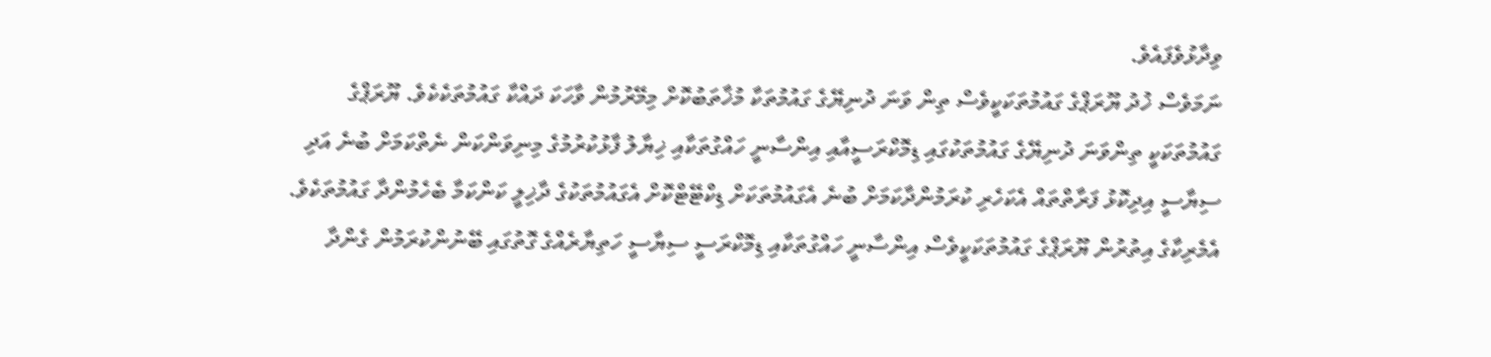ވިދާޅުވެފައެވެ.
ނަމަވެސް ޚުދު ޔޫރަޕްގެ ގައުމުތަކަކީވެސް ތިން ވަނަ ދުނިޔޭގެ ގައުމުތަކާ މުޚާތަބުކޮށް މިމޭރުމުން ވާހަކަ ދައްކާ ގައުމުތަކެކެވެ. ޔޫރަޕްގެ ގައުމުތަކަކީ ތިންވަނަ ދުނިޔޭގެ ގައުމުތަކުގައި ޑިމޮކްރަސީއާއި އިންސާނީ ހައްގުތަކާއި ޚިޔާލު ފާޅުކުރުމުގެ މިނިވަންކަން ނެތްކަމަށް ބުނެ އަދި ސިޔާސީ އިދިކޮޅު ފަރާތްތައް އެކަހެރި ކުރަމުންދާކަމަށް ބުނެ އެގައުމުތަކަށް ޑިކްޓޭޓްކޮށް އެގައުމުތަކުގެ ދާޚިލީ ކަންކަމާ ބެހެމުންދާ ގައުމުތަކެވެ.
އެމެރިކާގެ އިތުރުން ޔޫރަޕްގެ ގައުމުތަކަކީވެސް އިންސާނީ ހައްގުތަކާއި ޑިމޮކްރަސީ ސިޔާސީ ހަތިޔާރެއްގެ ގޮތުގައި ބޭނުންކުރަމުން ގެންދާ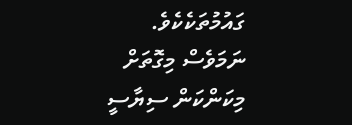ގައުމުތަކެކެވެ. ނަމަވެސް މިގޮތަށް މިކަންކަން ސިޔާސީ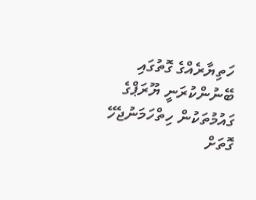ހަތިޔާރެއްގެ ގޮތުގައި ބޭނުންކުރަނީ ޔޫރަޕްގެ ގައުމުތަކުން ހިތްހަމަނުޖެހޭ ގޮތަށް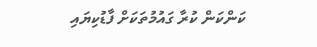ކަންކަން ކުރާ ގައުމުތަކަށް ފާޑުކިޔައި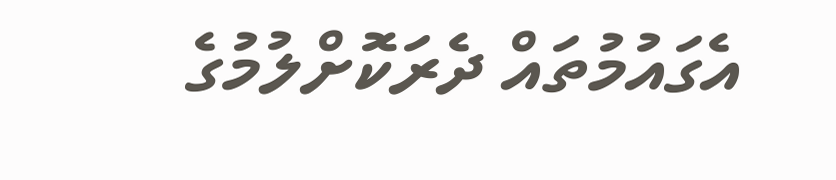އެގައުމުތައް ދެރަކޮށްލުމުގެ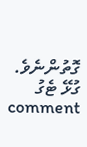ގޮތުންނެވެ.
ގުޅޭ ޓެގު
comment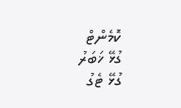ކޮމެންޓް
ގުޅޭ ޚަބަރު
ގުޅޭ ޓެގު